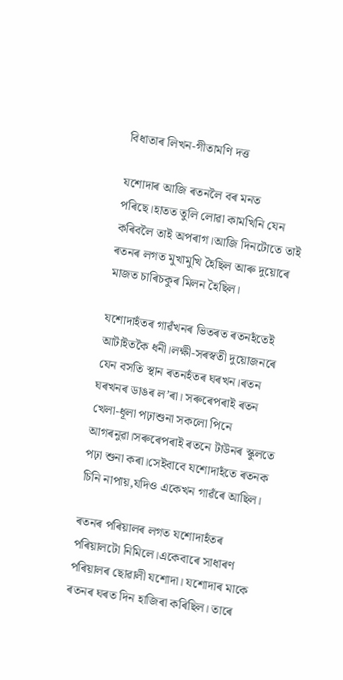বিধাতাৰ লিখন-গীতামণি দত্ত

যশোদাৰ আজি ৰতনলৈ বৰ মনত পৰিছে।হাতত তুলি লোৱা কামখিনি যেন কৰিবলৈ তাই অপৰাগ।আজি দিনটোতে তাই ৰতনৰ লগত মুখামুখি হৈছিল আৰু দুয়োৰে মাজত চাৰিচকুৰ মিলন হৈছিল।

যশোদাহঁতৰ গাৱঁখনৰ ভিতৰত ৰতনহঁতেই আটাইতকৈ ধনী।লক্ষী-সৰস্বতী দুয়োজনৰে যেন বসতি স্থান ৰতনহঁতৰ ঘৰখন।ৰতন ঘৰখনৰ ডাঙৰ ল’ৰা। সৰুৰেপৰাই ৰতন খেলা-ধূলা পঢ়াশুনা সকলো পিনে আগৰনুৱা।সৰুৰেপৰাই ৰতনে টাউনৰ স্কুলতে পঢ়া শুনা কৰা।সেইবাবে যশোদাহঁতে ৰতনক চিনি নাপায়,যদিও একেখন গাৱঁৰে আছিল।

ৰতনৰ পৰিয়ালৰ লগত যশোদাহঁতৰ পৰিয়ালটো নিমিলে।একেবাৰে সাধাৰণ পৰিয়ালৰ ছোৱালী যশোদা। যশোদাৰ মাকে ৰতনৰ ঘৰত দিন হাজিৰা কৰিছিল। তাৰে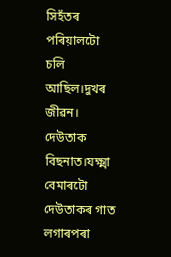সিহঁতৰ পৰিয়ালটো চলি আছিল।দুখৰ জীৱন। দেউতাক বিছনাত।যক্ষ্মা বেমাৰটো দেউতাকৰ গাত লগাৰপৰা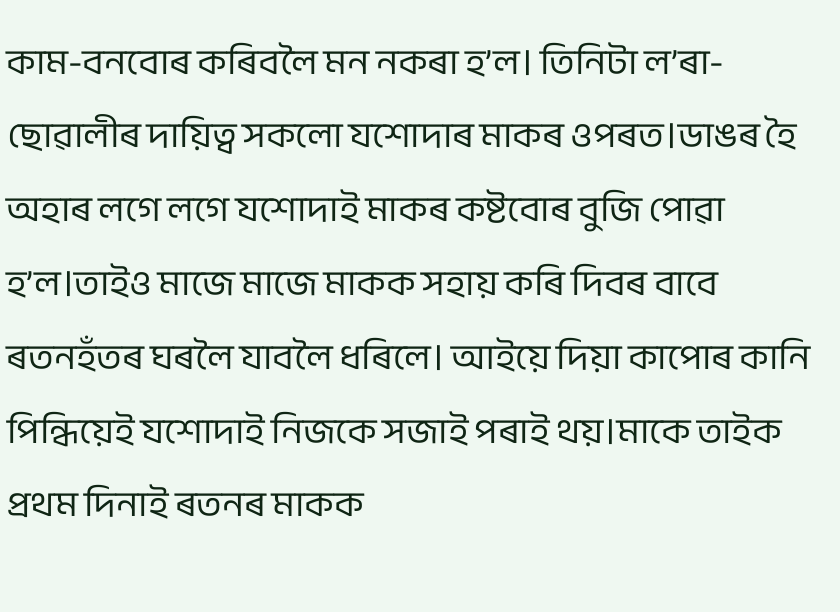কাম-বনবোৰ কৰিবলৈ মন নকৰা হ’ল। তিনিটা ল’ৰা-ছোৱালীৰ দায়িত্ব সকলো যশোদাৰ মাকৰ ওপৰত।ডাঙৰ হৈ অহাৰ লগে লগে যশোদাই মাকৰ কষ্টবোৰ বুজি পোৱা হ’ল।তাইও মাজে মাজে মাকক সহায় কৰি দিবৰ বাবে ৰতনহঁতৰ ঘৰলৈ যাবলৈ ধৰিলে। আইয়ে দিয়া কাপোৰ কানি পিন্ধিয়েই যশোদাই নিজকে সজাই পৰাই থয়।মাকে তাইক প্ৰথম দিনাই ৰতনৰ মাকক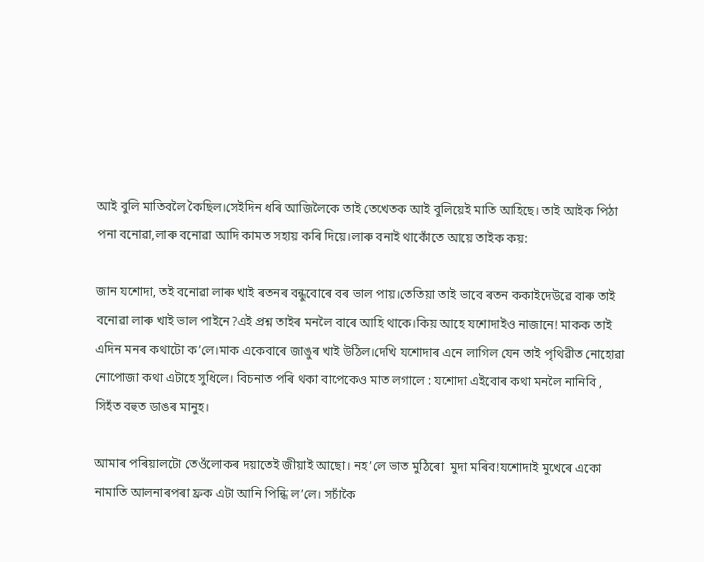আই বুলি মাতিবলৈ কৈছিল।সেইদিন ধৰি আজিলৈকে তাই তেখেতক আই বুলিয়েই মাতি আহিছে। তাই আইক পিঠা পনা বনোৱা,লাৰু বনোৱা আদি কামত সহায় কৰি দিয়ে।লাৰু বনাই থাকোঁতে আয়ে তাইক কয়:

জান যশোদা, তই বনোৱা লাৰু খাই ৰতনৰ বন্ধুবোৰে বৰ ভাল পায়।তেতিয়া তাই ভাবে ৰতন ককাইদেউৱে বাৰু তাই বনোৱা লাৰু খাই ভাল পাইনে?এই প্ৰশ্ন তাইৰ মনলৈ বাৰে আহি থাকে।কিয় আহে যশোদাইও নাজানে! মাকক তাই এদিন মনৰ কথাটো ক’লে।মাক একেবাৰে জাঙুৰ খাই উঠিল।দেখি যশোদাৰ এনে লাগিল যেন তাই পৃথিৱীত নোহোৱা নোপোজা কথা এটাহে সুধিলে। বিচনাত পৰি থকা বাপেকেও মাত লগালে : যশোদা এইবোৰ কথা মনলৈ নানিবি , সিহঁত বহুত ডাঙৰ মানুহ।

আমাৰ পৰিয়ালটো তেওঁলোকৰ দয়াতেই জীয়াই আছো। নহ’লে ভাত মুঠিৰো  মুদা মৰিব!যশোদাই মুখেৰে একো নামাতি আলনাৰপৰা ফ্ৰক এটা আনি পিন্ধি ল’লে। সচাঁকৈ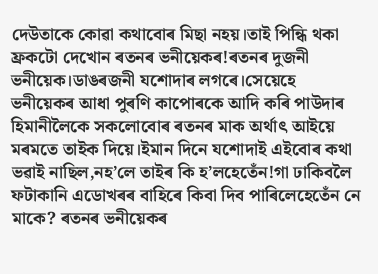দেউতাকে কোৱা কথাবোৰ মিছা নহয়।তাই পিন্ধি থকা ফ্ৰকটো দেখোন ৰতনৰ ভনীয়েকৰ!ৰতনৰ দুজনী ভনীয়েক।ডাঙৰজনী যশোদাৰ লগৰে।সেয়েহে ভনীয়েকৰ আধা পুৰণি কাপোৰকে আদি কৰি পাউদাৰ হিমানীলৈকে সকলোবোৰ ৰতনৰ মাক অৰ্থাৎ আইয়ে মৰমতে তাইক দিয়ে।ইমান দিনে যশোদাই এইবোৰ কথা ভৱাই নাছিল,নহ’লে তাইৰ কি হ’লহেতেঁন!গা ঢাকিবলৈ ফটাকানি এডোখৰৰ বাহিৰে কিবা দিব পাৰিলেহেতেঁন নে মাকে? ৰতনৰ ভনীয়েকৰ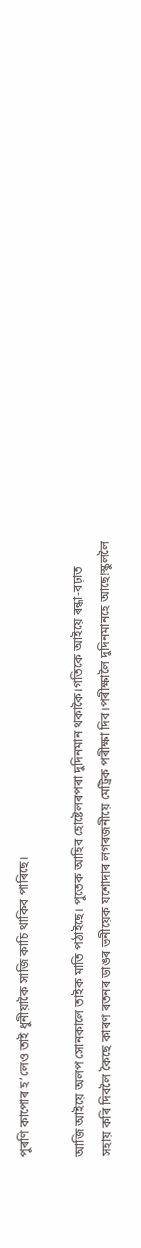পুৰণি কাপোৰ হ’লেও তাই ধুনীয়াকৈ সাজি কাচি থাকিব পাৰিছে।

আজি আইয়ে অলপ সোনকালে তাইক মাতি পঠাইছে। পুতেক আহিব হোষ্টেলৰপৰা দুদিনমান থকাকৈ।গতিকে আইয়ে ৰন্ধা-বঢ়াত সহায় কৰি দিবলৈ কৈছে কাৰণ ৰতনৰ ডাঙৰ ভনীয়েক যশোদাৰ লগৰজনীয়ে মেট্ৰিক পৰীক্ষা দিব।পৰীক্ষালৈ দুদিনমানহে আছে!স্কুললৈ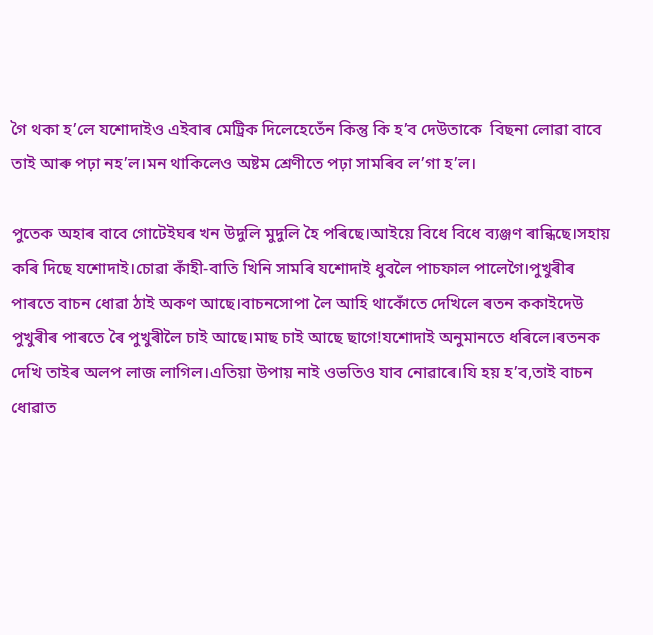গৈ থকা হ’লে যশোদাইও এইবাৰ মেট্ৰিক দিলেহেতেঁন কিন্তু কি হ’ব দেউতাকে  বিছনা লোৱা বাবে তাই আৰু পঢ়া নহ’ল।মন থাকিলেও অষ্টম শ্ৰেণীতে পঢ়া সামৰিব ল’গা হ’ল।

পুতেক অহাৰ বাবে গোটেইঘৰ খন উদুলি মুদুলি হৈ পৰিছে।আইয়ে বিধে বিধে ব্যঞ্জণ ৰান্ধিছে।সহায় কৰি দিছে যশোদাই।চোৱা কাঁহী-বাতি খিনি সামৰি যশোদাই ধুবলৈ পাচফাল পালেগৈ।পুখুৰীৰ পাৰতে বাচন ধোৱা ঠাই অকণ আছে।বাচনসোপা লৈ আহি থাকোঁতে দেখিলে ৰতন ককাইদেউ পুখুৰীৰ পাৰতে ৰৈ পুখুৰীলৈ চাই আছে।মাছ চাই আছে ছাগে!যশোদাই অনুমানতে ধৰিলে।ৰতনক দেখি তাইৰ অলপ লাজ লাগিল।এতিয়া উপায় নাই ওভতিও যাব নোৱাৰে।যি হয় হ’ব,তাই বাচন ধোৱাত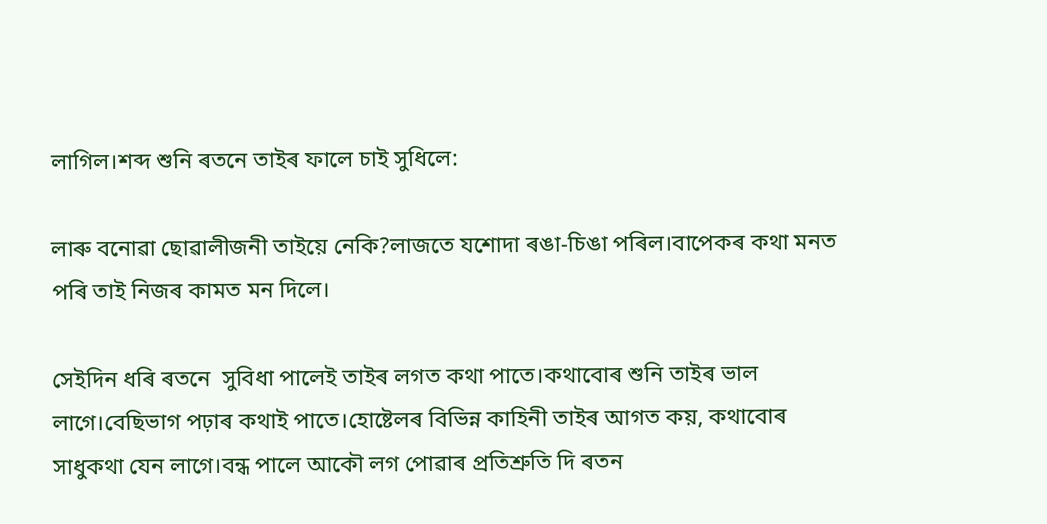লাগিল।শব্দ শুনি ৰতনে তাইৰ ফালে চাই সুধিলে:

লাৰু বনোৱা ছোৱালীজনী তাইয়ে নেকি?লাজতে যশোদা ৰঙা-চিঙা পৰিল।বাপেকৰ কথা মনত পৰি তাই নিজৰ কামত মন দিলে।

সেইদিন ধৰি ৰতনে  সুবিধা পালেই তাইৰ লগত কথা পাতে।কথাবোৰ শুনি তাইৰ ভাল লাগে।বেছিভাগ পঢ়াৰ কথাই পাতে।হোষ্টেলৰ বিভিন্ন কাহিনী তাইৰ আগত কয়, কথাবোৰ সাধুকথা যেন লাগে।বন্ধ পালে আকৌ লগ পোৱাৰ প্ৰতিশ্ৰুতি দি ৰতন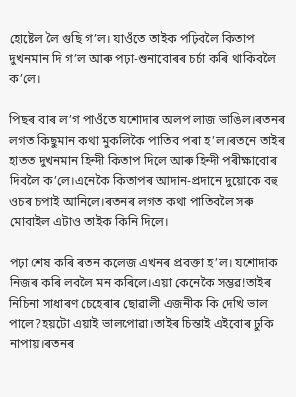হোষ্টেল লৈ গুছি গ’ল। যাওঁতে তাইক পঢ়িবলৈ কিতাপ দুখনমান দি গ’ল আৰু পঢ়া-শুনাবোৰৰ চৰ্চা কৰি থাকিবলৈ ক’লে।

পিছৰ বাৰ ল’গ পাওঁতে যশোদাৰ অলপ লাজ ভাঙিল।ৰতনৰ লগত কিছুমান কথা মুকলিকৈ পাতিব পৰা হ’ল।ৰতনে তাইৰ হাতত দুখনমান হিন্দী কিতাপ দিলে আৰু হিন্দী পৰীক্ষাবোৰ দিবলৈ ক’লে।এনেকৈ কিতাপৰ আদান-প্ৰদানে দুয়োকে বহু ওচৰ চপাই আনিলে।ৰতনৰ লগত কথা পাতিবলৈ সৰু মোবাইল এটাও তাইক কিনি দিলে।

পঢ়া শেষ কৰি ৰতন কলেজ এখনৰ প্ৰবক্তা হ’ল। যশোদাক নিজৰ কৰি লবলৈ মন কৰিলে।এয়া কেনেকৈ সম্ভৱ!তাইৰ নিচিনা সাধাৰণ চেহেৰাৰ ছোৱালী এজনীক কি দেখি ভাল পালে?হয়টো এয়াই ভালপোৱা।তাইৰ চিন্তাই এইবোৰ ঢুকি নাপায়।ৰতনৰ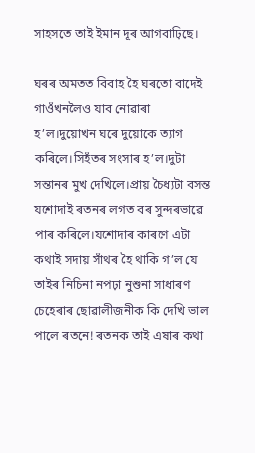সাহসতে তাই ইমান দূৰ আগবাঢ়িছে।

ঘৰৰ অমতত বিবাহ হৈ ঘৰতো বাদেই গাওঁখনলৈও যাব নোৱাৰা হ’ল।দুয়োখন ঘৰে দুয়োকে ত্যাগ কৰিলে।সিহঁতৰ সংসাৰ হ’ল।দুটা সন্তানৰ মুখ দেখিলে।প্ৰায় চৈধ্যটা বসন্ত যশোদাই ৰতনৰ লগত বৰ সুন্দৰভাৱে পাৰ কৰিলে।যশোদাৰ কাৰণে এটা কথাই সদায় সাঁথৰ হৈ থাকি গ’ল যে তাইৰ নিচিনা নপঢ়া নুশুনা সাধাৰণ চেহেৰাৰ ছোৱালীজনীক কি দেখি ভাল পালে ৰতনে! ৰতনক তাই এষাৰ কথা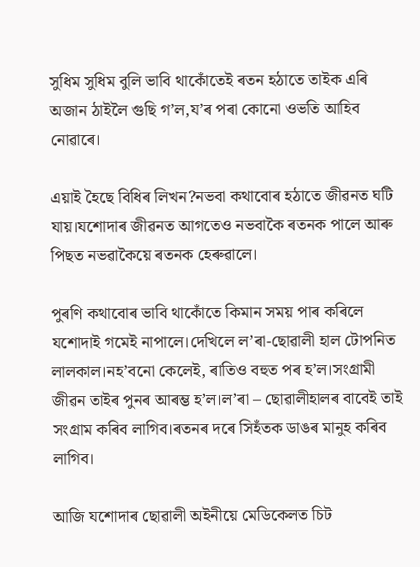সুধিম সুধিম বুলি ভাবি থাকোঁতেই ৰতন হঠাতে তাইক এৰি অজান ঠাইলৈ গুছি গ’ল,য’ৰ পৰা কোনো ওভতি আহিব নোৱাৰে।

এয়াই হৈছে বিধিৰ লিখন?নভবা কথাবোৰ হঠাতে জীৱনত ঘটি যায়।যশোদাৰ জীৱনত আগতেও নভবাকৈ ৰতনক পালে আৰু পিছত নভৱাকৈয়ে ৰতনক হেৰুৱালে।

পুৰণি কথাবোৰ ভাবি থাকোঁতে কিমান সময় পাৰ কৰিলে যশোদাই গমেই নাপালে।দেখিলে ল’ৰা-ছোৱালী হাল টোপনিত লালকাল।নহ’বনো কেলেই, ৰাতিও বহুত পৰ হ’ল।সংগ্ৰামী জীৱন তাইৰ পুনৰ আৰম্ভ হ’ল।ল’ৰা – ছোৱালীহালৰ বাবেই তাই সংগ্ৰাম কৰিব লাগিব।ৰতনৰ দৰে সিহঁতক ডাঙৰ মানুহ কৰিব লাগিব।

আজি যশোদাৰ ছোৱালী অইনীয়ে মেডিকেলত চিট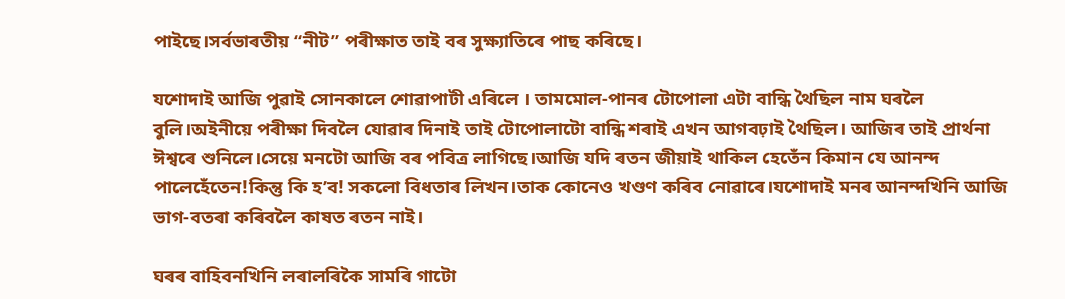পাইছে।সৰ্বভাৰতীয় “নীট” পৰীক্ষাত তাই বৰ সুক্ষ্যাতিৰে পাছ কৰিছে।

যশোদাই আজি পুৱাই সোনকালে শোৱাপাটী এৰিলে । তামমোল-পানৰ টোপোলা এটা বান্ধি থৈছিল নাম ঘৰলৈ বুলি।অইনীয়ে পৰীক্ষা দিবলৈ যোৱাৰ দিনাই তাই টোপোলাটো বান্ধি শৰাই এখন আগবঢ়াই থৈছিল। আজিৰ তাই প্ৰাৰ্থনা ঈশ্বৰে শুনিলে।সেয়ে মনটো আজি বৰ পবিত্ৰ লাগিছে।আজি যদি ৰতন জীয়াই থাকিল হেতেঁন কিমান যে আনন্দ পালেহেঁতেন!কিন্তু কি হ’ব! সকলো বিধতাৰ লিখন।তাক কোনেও খণ্ডণ কৰিব নোৱাৰে।যশোদাই মনৰ আনন্দখিনি আজি ভাগ-বতৰা কৰিবলৈ কাষত ৰতন নাই।

ঘৰৰ বাহিবনখিনি লৰালৰিকৈ সামৰি গাটো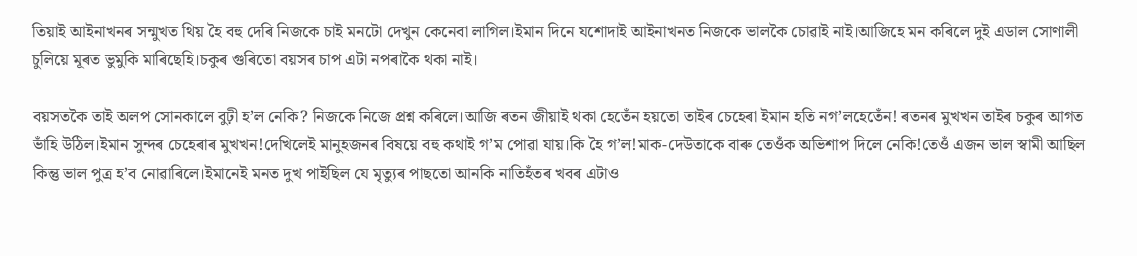তিয়াই আইনাখনৰ সন্মুখত থিয় হৈ বহু দেৰি নিজকে চাই মনটো দেখুন কেনেবা লাগিল।ইমান দিনে যশোদাই আইনাখনত নিজকে ভালকৈ চোৱাই নাই।আজিহে মন কৰিলে দুই এডাল সোণালী চুলিয়ে মূৰত ভুমুকি মাৰিছেহি।চকুৰ গুৰিতো বয়সৰ চাপ এটা নপৰাকৈ থকা নাই।

বয়সতকৈ তাই অলপ সোনকালে বুঢ়ী হ’ল নেকি? নিজকে নিজে প্ৰশ্ন কৰিলে।আজি ৰতন জীয়াই থকা হেতেঁন হয়তো তাইৰ চেহেৰা ইমান হতি নগ’লহেতেঁন! ৰতনৰ মুখখন তাইৰ চকুৰ আগত ভাঁহি উঠিল।ইমান সুন্দৰ চেহেৰাৰ মুখখন!দেখিলেই মানুহজনৰ বিষয়ে বহু কথাই গ’ম পোৱা যায়।কি হৈ গ’ল!মাক-দেউতাকে বাৰু তেওঁক অভিশাপ দিলে নেকি!তেওঁ এজন ভাল স্বামী আছিল কিন্তু ভাল পুত্ৰ হ’ব নোৱাৰিলে।ইমানেই মনত দুখ পাইছিল যে মৃত্যুৰ পাছতো আনকি নাতিহঁতৰ খবৰ এটাও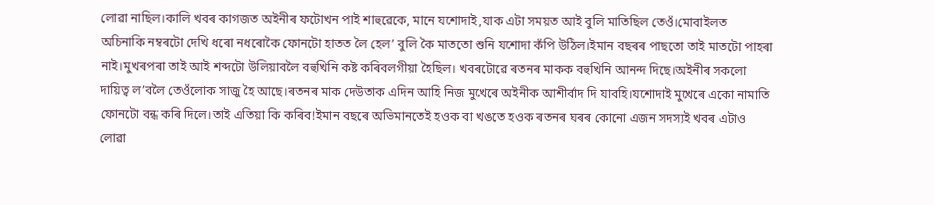লোৱা নাছিল।কালি খবৰ কাগজত অইনীৰ ফটোখন পাই শাহুৱেকে, মানে যশোদাই,যাক এটা সময়ত আই বুলি মাতিছিল তেওঁ।মোবাইলত অচিনাকি নম্বৰটো দেখি ধৰো নধৰোকৈ ফোনটো হাতত লৈ হেল’ বুলি কৈ মাততো শুনি যশোদা কঁপি উঠিল।ইমান বছৰৰ পাছতো তাই মাতটো পাহৰা নাই।মুখৰপৰা তাই আই শব্দটো উলিয়াবলৈ বহুখিনি কষ্ট কৰিবলগীয়া হৈছিল। খবৰটোৱে ৰতনৰ মাকক বহুখিনি আনন্দ দিছে।অইনীৰ সকলো দায়িত্ব ল’বলৈ তেওঁলোক সাজু হৈ আছে।ৰতনৰ মাক দেউতাক এদিন আহি নিজ মুখেৰে অইনীক আশীৰ্বাদ দি যাবহি।যশোদাই মুখেৰে একো নামাতি ফোনটো বন্ধ কৰি দিলে।তাই এতিয়া কি কৰিব!ইমান বছৰে অভিমানতেই হওক বা খঙতে হওক ৰতনৰ ঘৰৰ কোনো এজন সদস্যই খবৰ এটাও লোৱা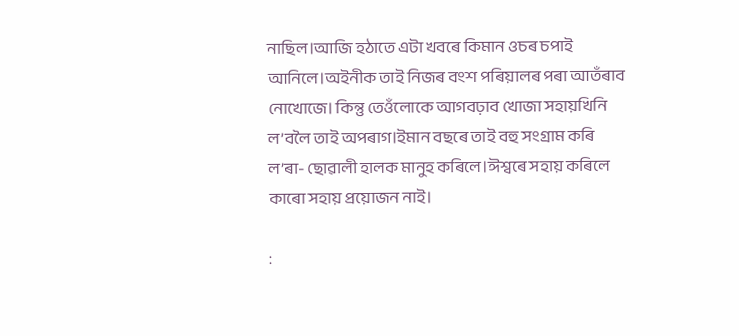নাছিল।আজি হঠাতে এটা খবৰে কিমান ওচৰ চপাই আনিলে।অইনীক তাই নিজৰ বংশ পৰিয়ালৰ পৰা আতঁৰাব নোখোজে। কিন্তু তেওঁলোকে আগবঢ়াব খোজা সহায়খিনি ল’বলৈ তাই অপৰাগ।ইমান বছৰে তাই বহু সংগ্ৰাম কৰি ল’ৰা- ছোৱালী হালক মানুহ কৰিলে।ঈশ্বৰে সহায় কৰিলে কাৰো সহায় প্ৰয়োজন নাই।

: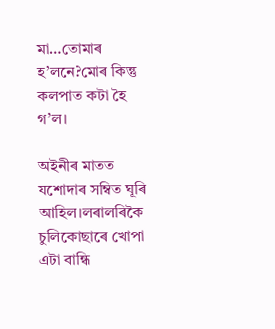মা…তোমাৰ হ’লনে?মোৰ কিন্তু কলপাত কটা হৈ গ’ল।

অইনীৰ মাতত যশোদাৰ সম্বিত ঘূৰি আহিল।লৰালৰিকৈ চুলিকোছাৰে খোপা এটা বান্ধি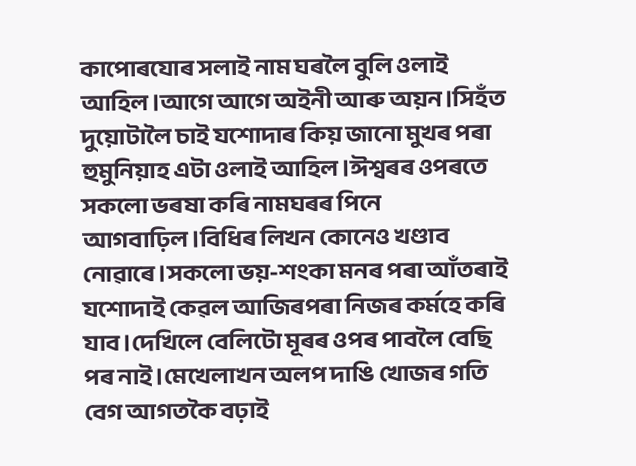কাপোৰযোৰ সলাই নাম ঘৰলৈ বুলি ওলাই আহিল।আগে আগে অইনী আৰু অয়ন।সিহঁত দুয়োটালৈ চাই যশোদাৰ কিয় জানো মুখৰ পৰা হুমুনিয়াহ এটা ওলাই আহিল।ঈশ্বৰৰ ওপৰতে সকলো ভৰষা কৰি নামঘৰৰ পিনে আগবাঢ়িল।বিধিৰ লিখন কোনেও খণ্ডাব নোৱাৰে।সকলো ভয়-শংকা মনৰ পৰা আঁতৰাই যশোদাই কেৱল আজিৰপৰা নিজৰ কৰ্মহে কৰি যাব।দেখিলে বেলিটো মূৰৰ ওপৰ পাবলৈ বেছি পৰ নাই।মেখেলাখন অলপ দাঙি খোজৰ গতি বেগ আগতকৈ বঢ়াই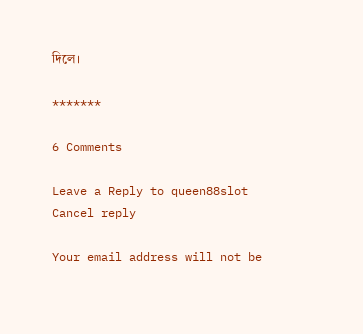দিলে।

*******

6 Comments

Leave a Reply to queen88slot Cancel reply

Your email address will not be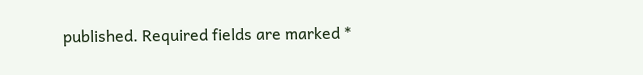published. Required fields are marked *